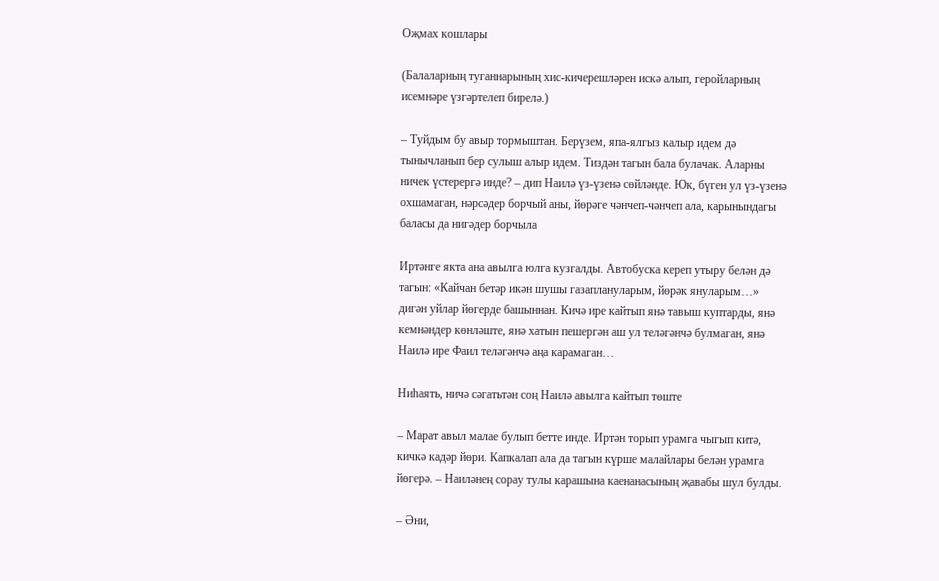Оҗмах кошлары

(Балаларның туганнарының хис-кичерешләрен искә алып, геройларның исемнәре үзгәртелеп бирелә.)

– Туйдым бу авыр тормыштан. Берүзем, япа-ялгыз калыр идем дә тынычланып бер сулыш алыр идем. Тиздән тагын бала булачак. Аларны ничек үстерергә инде? – дип Наилә үз-үзенә сөйләнде. Юк, бүген ул үз-үзенә охшамаган, нәрсәдер борчый аны, йөрәге чәнчеп-чәнчеп ала, карынындагы баласы да нигәдер борчыла

Иртәнге якта ана авылга юлга кузгалды. Автобуска кереп утыру белән дә тагын: «Кайчан бетәр икән шушы газаплануларым, йөрәк януларым…» дигән уйлар йөгерде башыннан. Кичә ире кайтып янә тавыш куптарды, янә кемнәндер көнләште, янә хатын пешергән аш ул теләгәнчә булмаган, янә Наилә ире Фаил теләгәнчә аңа карамаган…

Ниһаять, ничә сәгатьтән соң Наилә авылга кайтып төште

– Марат авыл малае булып бетте инде. Иртән торып урамга чыгып китә, кичкә кадәр йөри. Капкалап ала да тагын күрше малайлары белән урамга йөгерә. – Наиләнең сорау тулы карашына каенанасының җавабы шул булды.

– Әни,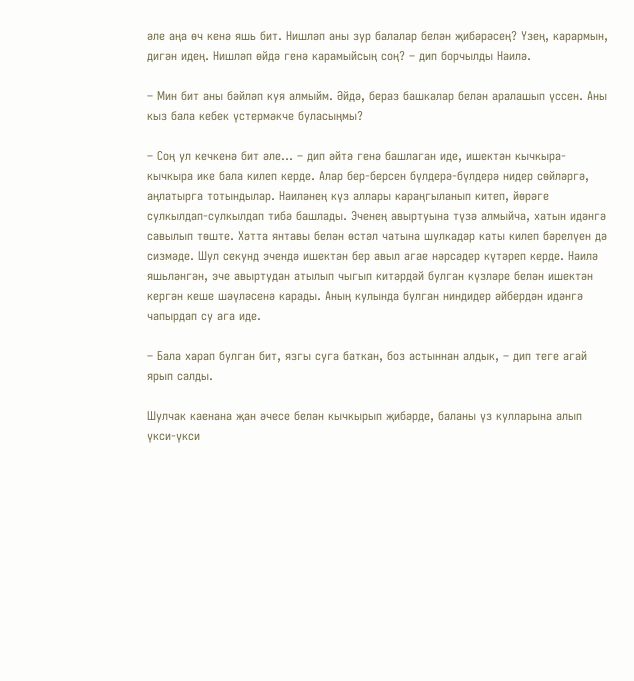әле аңа өч кенә яшь бит. Нишләп аны зур балалар белән җибәрәсең? Үзең, карармын, дигән идең. Нишләп өйдә генә карамыйсың соң? – дип борчылды Наилә.

– Мин бит аны бәйләп куя алмыйм. Әйдә, бераз башкалар белән аралашып үссен. Аны кыз бала кебек үстермәкче буласыңмы?

– Соң ул кечкенә бит әле… – дип әйтә генә башлаган иде, ишектән кычкыра-кычкыра ике бала килеп керде. Алар бер-берсен бүлдерә-бүлдерә нидер сөйләргә, аңлатырга тотындылар. Наиләнең күз аллары караңгыланып китеп, йөрәге сулкылдап-сулкылдап тибә башлады. Эченең авыртуына түзә алмыйча, хатын идәнгә савылып төште. Хәтта янтавы белән өстәл чатына шулкадәр каты килеп бәрелүен дә сизмәде. Шул секунд эчендә ишектән бер авыл агае нәрсәдер күтәреп керде. Наилә яшьләнгән, эче авыртудан атылып чыгып китәрдәй булган күзләре белән ишектән кергән кеше шәүләсенә карады. Аның кулында булган ниндидер әйбердән идәнгә чапырдап су ага иде.

– Бала харап булган бит, язгы суга баткан, боз астыннан алдык, – дип теге агай ярып салды.

Шулчак каенана җан әчесе белән кычкырып җибәрде, баланы үз кулларына алып үкси-үкси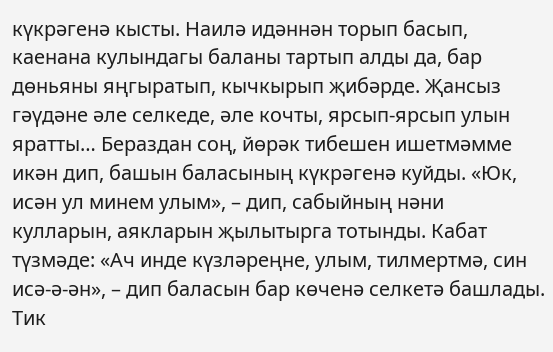күкрәгенә кысты. Наилә идәннән торып басып, каенана кулындагы баланы тартып алды да, бар дөньяны яңгыратып, кычкырып җибәрде. Җансыз гәүдәне әле селкеде, әле кочты, ярсып-ярсып улын яратты… Бераздан соң, йөрәк тибешен ишетмәмме икән дип, башын баласының күкрәгенә куйды. «Юк, исән ул минем улым», – дип, сабыйның нәни кулларын, аякларын җылытырга тотынды. Кабат түзмәде: «Ач инде күзләреңне, улым, тилмертмә, син исә-ә-ән», – дип баласын бар көченә селкетә башлады. Тик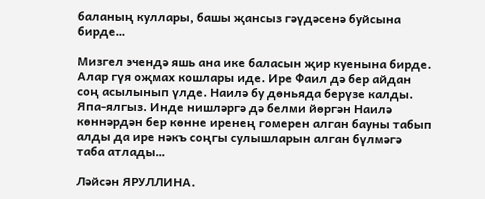баланың куллары, башы җансыз гәүдәсенә буйсына бирде…

Мизгел эчендә яшь ана ике баласын җир куенына бирде. Алар гүя оҗмах кошлары иде. Ире Фаил дә бер айдан соң асылынып үлде. Наилә бу дөньяда берүзе калды. Япа-ялгыз. Инде нишләргә дә белми йөргән Наилә көннәрдән бер көнне иренең гомерен алган бауны табып алды да ире нәкъ соңгы сулышларын алган бүлмәгә таба атлады…

Ләйсән ЯРУЛЛИНА.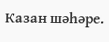Казан шәһәре.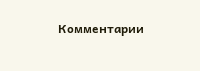Комментарии